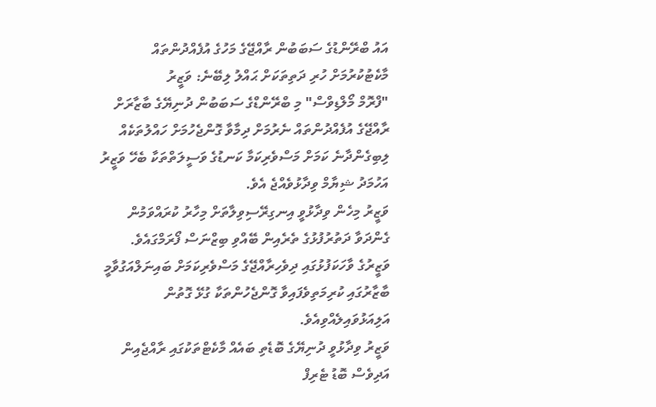އައު ބްރޭންޑުގެ ސަބަބުން ރާއްޖޭގެ މަހުގެ އުފެއްދުންތައް މާކެޓުކުރުމަށް ހުރި ދަތިތަކަށް ޙައްލު ލިބޭނެ: ވަޒީރު
"ފްރޮމް މޯލްޑިވްސް" މި ބްރޭންޑްގެ ސަބަބުން ދުނިޔޭގެ ބާޒާރަށް ރާއްޖޭގެ އުފެއްދުންތައް ނެރުމަށް ދިމާވާ ގޮންޖެހުމަށް ހައްލުތަކެއް ލިބިގެންދާނެ ކަމަށް މަސްވެރިކަމާ ކަނޑުގެ ވަސީލަތްތަކާ ބެހޭ ވަޒީރު އަހުމަދު ޝިޔާމް ވިދާޅުވެއްޖެ އެވެ.
ވަޒީރު މިހެން ވިދާޅުވީ އިނގިރޭސިވިލާތަށް މިހާރު ކުރައްވަމުން ގެންދަވާ ދަތުރުފުޅުގެ ތެރެއިން ބޭއްވި ބިޒްނަސް ފޯރަމްގައެވެ.
ވަޒީރުގެ ވާހަކަފުޅުގައި ދިވެހިރާއްޖޭގެ މަސްވެރިކަމަށް ބައިނަލްއަގުވާމީ ބާޒާރުގައި ކުރިމަތިވެފައިވާ ގޮންޖެހުންތަކާ ގުޅޭ ގޮތުން އަލިއަޅުވައިލެއްވިއެވެ.
ވަޒީރު ވިދާޅުވީ ދުނިޔޭގެ ބޮޑެތި ބައެއް މާކެޓްތަކުގައި ރާއްޖެއިން އަދިވެސް ބޮޑު ޓެރިފް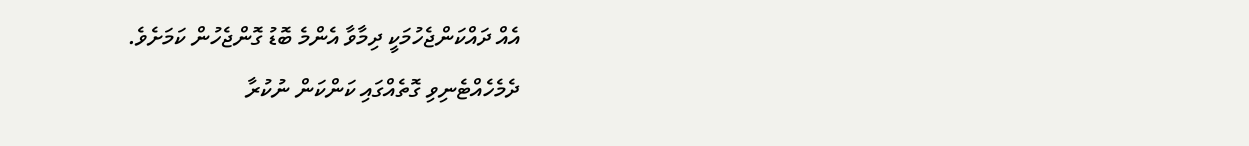އެއް ދައްކަންޖެހުމަކީ ދިމާވާ އެންމެ ބޮޑު ގޮންޖެހުން ކަމަށެވެ.
ދެމެހެއްޓެނިވި ގޮތެއްގައި ކަންކަން ނުކުރާ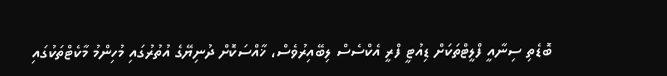ބޮޑެތި ސިނާއީ ފްލީޓްތަކަށް ޑިއުޓީ ފްރީ އެކްސެސް ލިބޭއިރުވެސް، ޚާއްސަކޮށް ދުނިޔޭގެ އުތުރުގައި މުހިންމު މާކެޓްތަކުގައި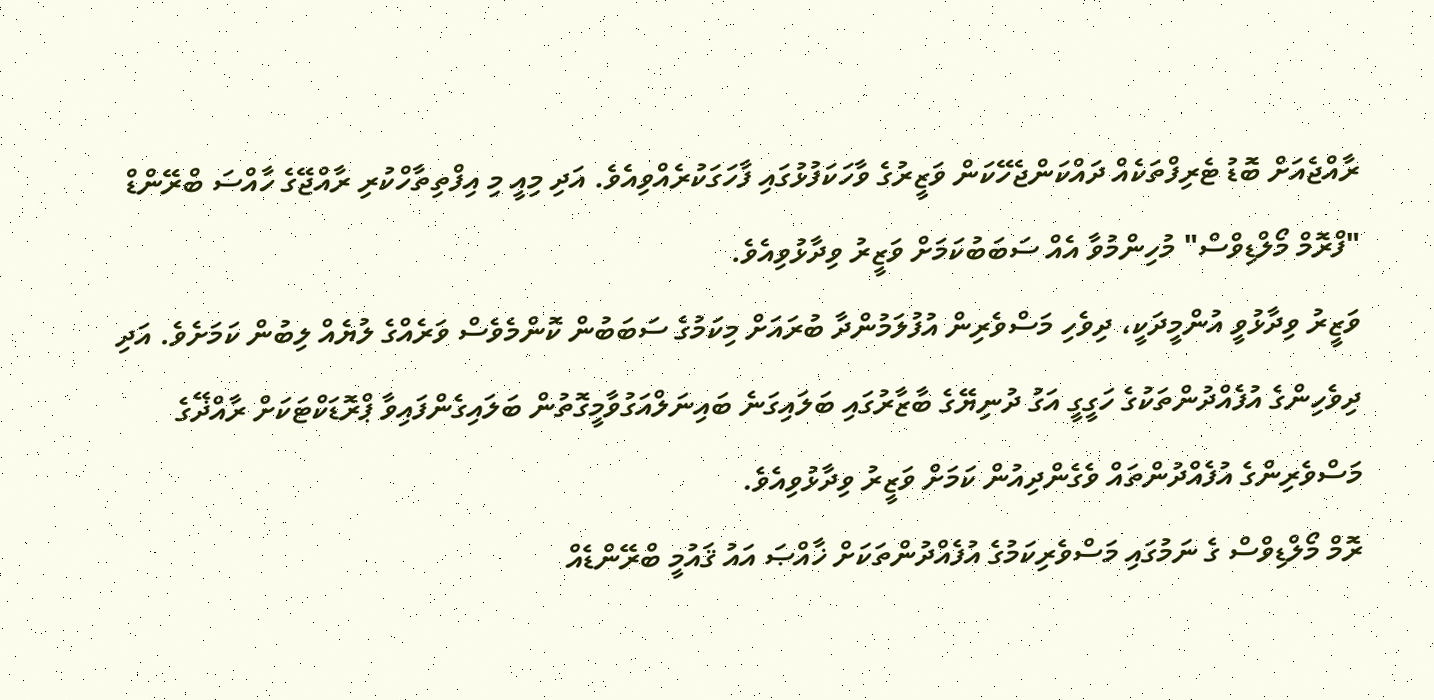ރާއްޖެއަށް ބޮޑު ޓެރިފްތަކެއް ދައްކަންޖެހޭކަން ވަޒީރުގެ ވާހަކަފުޅުގައި ފާހަގަކުރެއްވިއެވެ. އަދި މިއީ މި އިފްތިތާހްކުރި ރާއްޖޭގެ ހާއްސަ ބްރޭންޑް "ފްރޮމް މޯލްޑިވްސް" މުހިންމުވާ އެއް ސަބަބުކަމަށް ވަޒީރު ވިދާޅުވިއެވެ.
ވަޒީރު ވިދާޅުވީ އުންމީދަކީ، ދިވެހި މަސްވެރިން އުފުލަމުންދާ ބުރައަށް މިކަމުގެ ސަބަބުން ކޮންމެވެސް ވަރެއްގެ ލުޔެއް ލިބުން ކަމަށެވެ. އަދި ދިވެހިންގެ އުފެއްދުންތަކުގެ ހަގީގީ އަގު ދުނިޔޭގެ ބާޒާރުގައި ބަލައިގަނެ ބައިނަލްއަގުވާމީގޮތުން ބަލައިގެންފައިވާ ޕްރޮޑަކްޓަކަށް ރާއްޛޭގެ މަސްވެރިންގެ އުފެއްދުންތައް ވެގެންދިއުން ކަމަށް ވަޒީރު ވިދާޅުވިއެވެ.
ރޮމް މޯލްޑިވްސް ގެ ނަމުގައި މަސްވެރިކަމުގެ އުފެއްދުންތަކަށް ޚާއްޞަ އައު ޤައުމީ ބްރޭންޑެއް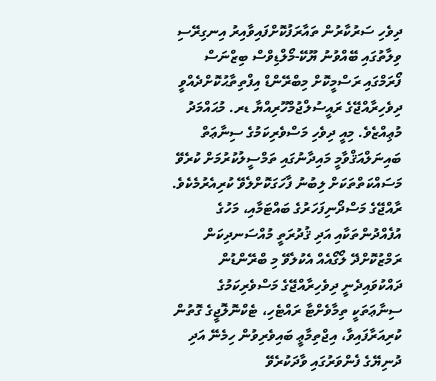ދިވެހި ސަރުކާރުން ތައާރަފުކޮށްފައިވާއިރު އިނގިރޭސި ވިލާތުގައި ބޭއްވުނު ޔޫކޭ-މޯލްޑިވްސް ބިޒްނަސް ފޯރަމްގައި ރަސްމީކޮށް މިބްރޭންޑް އިފްތިތާޙުކޮށްދެއްވީ ދިވެހިރާއްޖޭގެ ރައީސުލްޖުމްހޫރިއްޔާ ޑރ. މުޙައްމަދު މުޢިއްޒެވެ. މިއީ ދިވެހި މަސްވެރިކަމުގެ ސިނާޢަތް ބައިނަލްއަޤްވާމީ މައިދާނުގައި ތަމްސީލުކުރުމަށް ކުރެވޭ މަސައްކަތްތަކަށް ލިބުނު ފާހަގަކޮށްލެވޭ ކުރިއެރުމެކެވެ.
ރާއްޖޭގެ މަސްދޯނިފަހަރުގެ ބައްޓަމާއި، މަހުގެ އުފެއްދުންތަކާއި އަދި ޤުދުރަތީ މުއްސަނދިކަން ރަމްޒުކޮށްދޭ ލޯގޯއެއް އެކުލެވޭ މި ބްރޭންޑުން ދައްކުވައިދެނީ ދިވެހިރާއްޖޭގެ މަސްވެރިކަމުގެ ސިނާޢަތަކީ ތިމާވެށްޓާ ރައްޓެހި، ޓެކްނޮލޮޖީގެ ގޮތުން ކުރިއަރާފައިވާ، އިޖްތިމާޢީ ބައިވެރިވުން ހިމެނޭ އަދި ދުނިޔޭގެ ފެންވަރުގައި ވާދަކުރެވޭ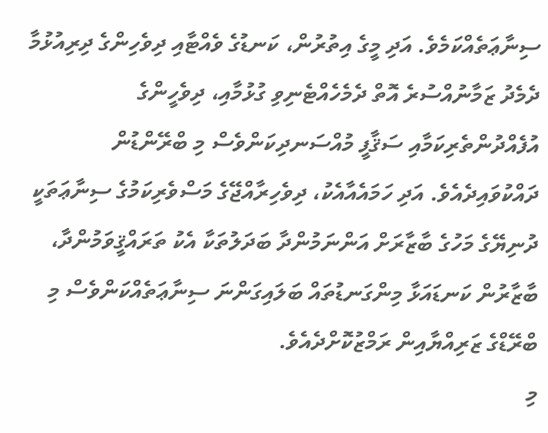ސިނާޢަތެއްކަމެވެ. އަދި މީގެ އިތުރުން، ކަނޑުގެ ވެއްޓާއި ދިވެހިންގެ ދިރިއުޅުމާ ދެމެދު ޒަމާނުއްސުރެ އޮތް ދެމެހެއްޓެނިވި ގުޅުމާއި، ދިވެހީންގެ އުފެއްދުންތެރިކަމާއި ސަޤާފީ މުއްސަނދިކަންވެސް މި ބްރޭންޑުން ދައްކުވައިދެއެވެ. އަދި ހަމައެއާއެކު، ދިވެހިރާއްޖޭގެ މަސްވެރިކަމުގެ ސިނާޢަތަކީ ދުނިޔޭގެ މަހުގެ ބާޒާރަށް އަންނަމުންދާ ބަދަލުތަކާ އެކު ތަރައްޤީވަމުންދާ، ބާޒާރުން ކަނޑައަޅާ މިންގަނޑުތައް ބަލައިގަންނަ ސިނާޢަތެއްކަންވެސް މި ބްރޭޑްގެ ޒަރިއްޔާއިން ރަމްޒުކޮށްދެއެވެ.
މި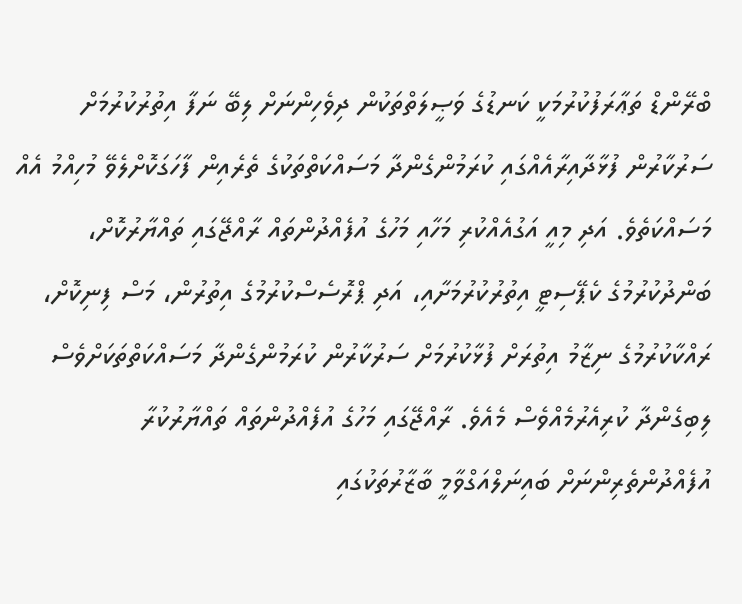ބްރޭންޑް ތަޢާރަފުކުރުމަކީ ކަނޑުގެ ވަޞީލަތްތަކުން ދިވެހިންނަށް ލިބޭ ނަފާ އިތުރުކުރުމަށް ސަރުކާރުން ފުޅާދާއިރާއެއްގައި ކުރަމުންގެންދާ މަސައްކަތްތަކުގެ ތެރެއިން ފާހަގަކޮށްލެވޭ މުހިއްމު އެއް މަސައްކަތެވެ. އަދި މިއީ އަގުއެއްކުރި މަހާއި މަހުގެ އުފެއްދުންތައް ރާއްޖޭގައި ތައްޔާރުކޮށް، ބަންދުކުރުމުގެ ކެޕޭސިޓީ އިތުރުކުރުމަށާއި، އަދި ޕްރޮސެސްކުރުމުގެ އިތުރުން، މަސް ފިނިކޮށް، ރައްކާކުރުމުގެ ނިޒާމު އިތުރަށް ފުޅާކުރުމަށް ސަރުކާރުން ކުރަމުންގެންދާ މަސައްކަތްތަކަށްވެސް ލިބިގެންދާ ކުރިއެރުމެއްވެސް މެއެވެ. ރާއްޖޭގައި މަހުގެ އުފެއްދުންތައް ތައްޔާރުކުރާ އުފެއްދުންތެރިންނަށް ބައިނަލްއަގްވާމީ ބާޒާރުތަކުގައި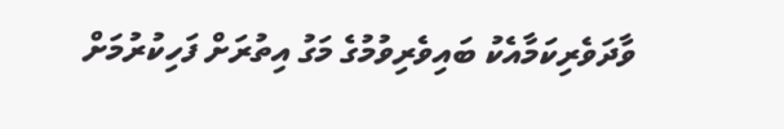ވާދަވެރިކަމާއެކު ބައިވެރިވުމުގެ މަގު އިތުރަށް ފަހިކުރުމަށް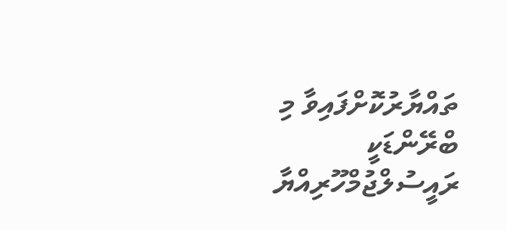ތައްޔާރުކޮށްފައިވާ މި ބްރޭންޑަކީ ރައީސުލްޖުމްހޫރިއްޔާ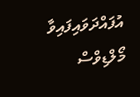އުފައްދަވައިފައިވާ މޯލްޑިވްސް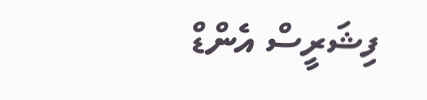ފިޝަރީސް އެންޑް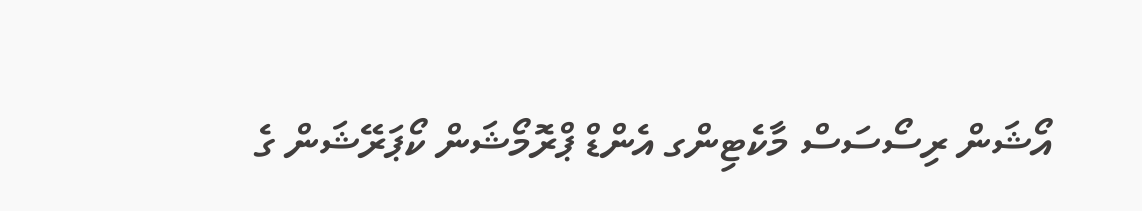އޯޝަން ރިސޯސަސް މާކެޓިންގ އެންޑް ޕްރޮމޯޝަން ކޯޕަރޭޝަން ގެ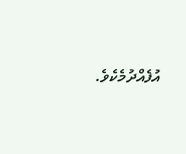އުފެއްދުމެކެވެ.